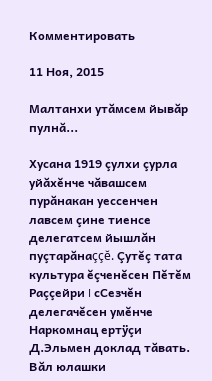Комментировать

11 Ноя, 2015

Малтанхи утăмсем йывăр пулнă...

Хусана 1919 çулхи çурла уйăхĕнче чăвашсем пурăнакан уессенчен лавсем çине тиенсе делегатсем йышлăн пуçтарăнаççĕ. Çутĕç тата культура ĕçченĕсен Пĕтĕм Раççейри I сCезчĕн делегачĕсен умĕнче Наркомнац ертÿçи Д.Эльмен доклад тăвать. Вăл юлашки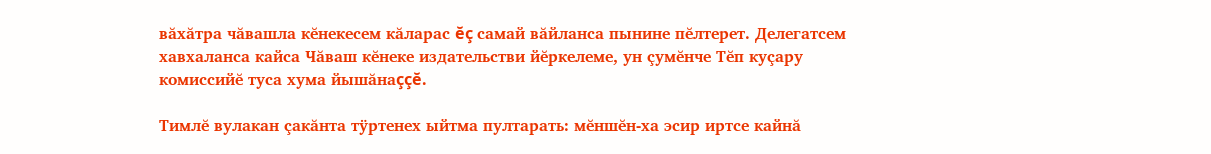вăхăтра чăвашла кĕнекесем кăларас ĕç самай вăйланса пынине пĕлтерет. Делегатсем хавхаланса кайса Чăваш кĕнеке издательстви йĕркелеме, ун çумĕнче Тĕп куçару комиссийĕ туса хума йышăнаççĕ.

Тимлĕ вулакан çакăнта тÿртенех ыйтма пултарать: мĕншĕн-ха эсир иртсе кайнă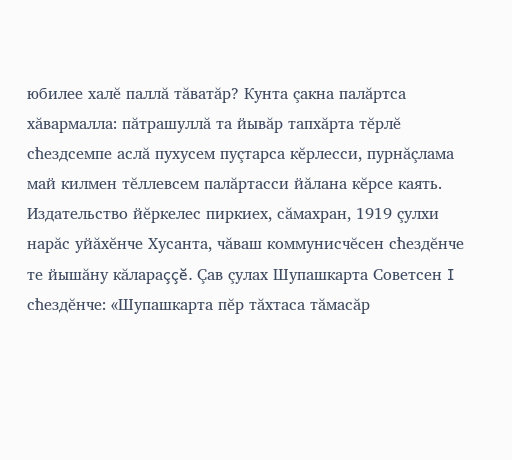юбилее халĕ паллă тăватăр? Кунта çакна палăртса хăвармалла: пăтрашуллă та йывăр тапхăрта тĕрлĕ сћездсемпе аслă пухусем пуçтарса кĕрлесси, пурнăçлама май килмен тĕллевсем палăртасси йăлана кĕрсе каять. Издательство йĕркелес пиркиех, сăмахран, 1919 çулхи нарăс уйăхĕнче Хусанта, чăваш коммунисчĕсен сћездĕнче те йышăну кăлараççĕ. Çав çулах Шупашкарта Советсен I сћездĕнче: «Шупашкарта пĕр тăхтаса тăмасăр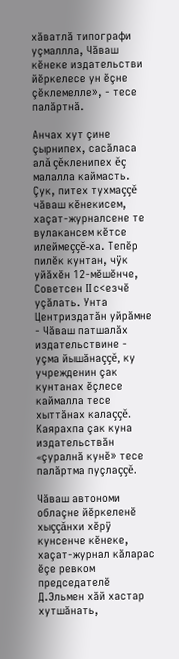хăватлă типографи уçмаллла, Чăваш кĕнеке издательстви йĕркелесе ун ĕçне çĕклемелле», - тесе палăртнă.

Анчах хут çине çырнипех, сасăласа алă çĕкленипех ĕç малалла каймасть. Çук, питех тухмаççĕ чăваш кĕнекисем, хаçат-журналсене те вулакансем кĕтсе илеймеççĕ-ха. Тепĕр пилĕк кунтан, чÿк уйăхĕн 12-мĕшĕнче, Советсен II с<езчĕ уçăлать. Унта Центриздатăн уйрăмне - Чăваш патшалăх издательствине - уçма йышăнаççĕ, ку учрежденин çак кунтанах ĕçлесе каймалла тесе хыттăнах калаççĕ. Каярахпа çак куна издательствăн «çуралнă кунĕ» тесе палăртма пуçлаççĕ.

Чăваш автономи облаçне йĕркеленĕ хыççăнхи хĕрÿ кунсенче кĕнеке, хаçат-журнал кăларас ĕçе ревком председателĕ Д.Эльмен хăй хастар хутшăнать,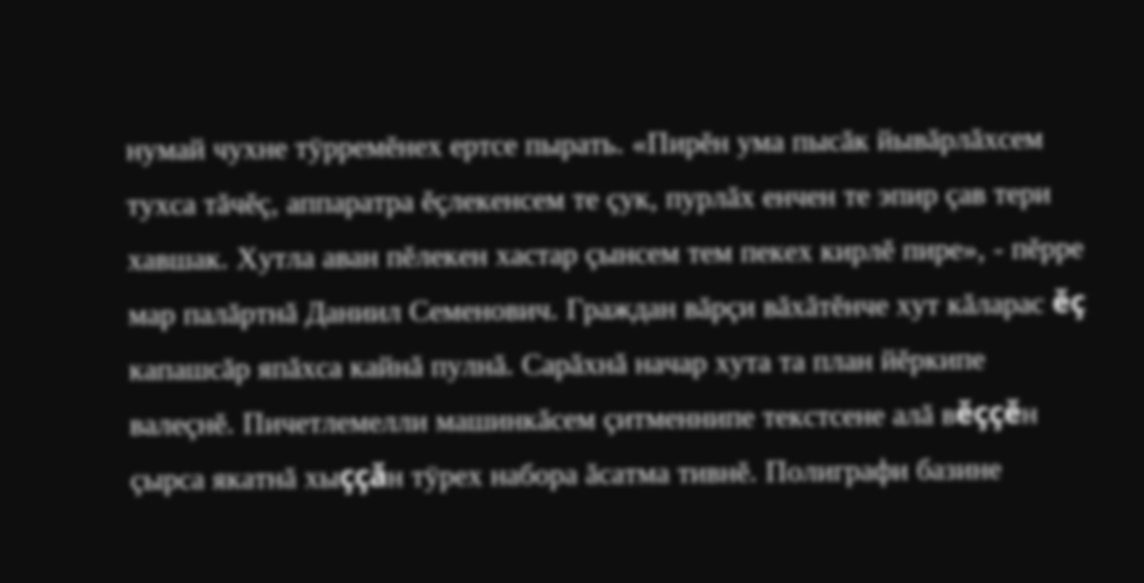нумай чухне тÿрремĕнех ертсе пырать. «Пирĕн ума пысăк йывăрлăхсем тухса тăчĕç, аппаратра ĕçлекенсем те çук, пурлăх енчен те эпир çав тери хавшак. Хутла аван пĕлекен хастар çынсем тем пекех кирлĕ пире», - пĕрре мар палăртнă Даниил Семенович. Граждан вăрçи вăхăтĕнче хут кăларас ĕç капашсăр япăхса кайнă пулнă. Сарăхнă начар хута та план йĕркипе валеçнĕ. Пичетлемелли машинкăсем çитменнипе текстсене алă вĕççĕн çырса якатнă хыççăн тÿрех набора ăсатма тивнĕ. Полиграфи базине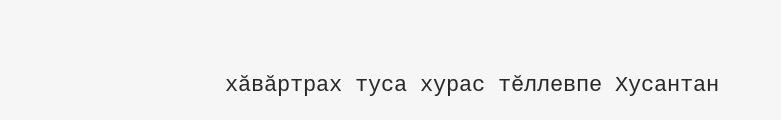хăвăртрах туса хурас тĕллевпе Хусантан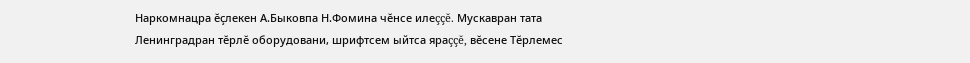Наркомнацра ĕçлекен А.Быковпа Н.Фомина чĕнсе илеççĕ. Мускавран тата Ленинградран тĕрлĕ оборудовани, шрифтсем ыйтса яраççĕ, вĕсене Тĕрлемес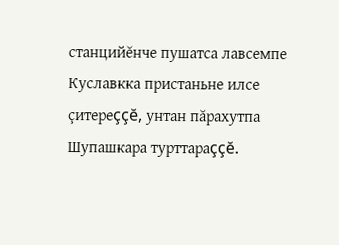станцийĕнче пушатса лавсемпе Куславкка пристаньне илсе çитереççĕ, унтан пăрахутпа Шупашкара турттараççĕ.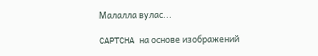Малалла вулас...

CAPTCHA на основе изображений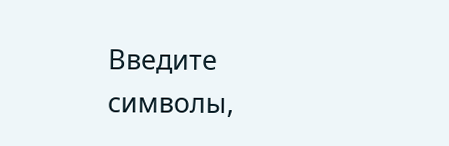Введите символы,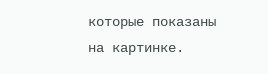которые показаны на картинке.